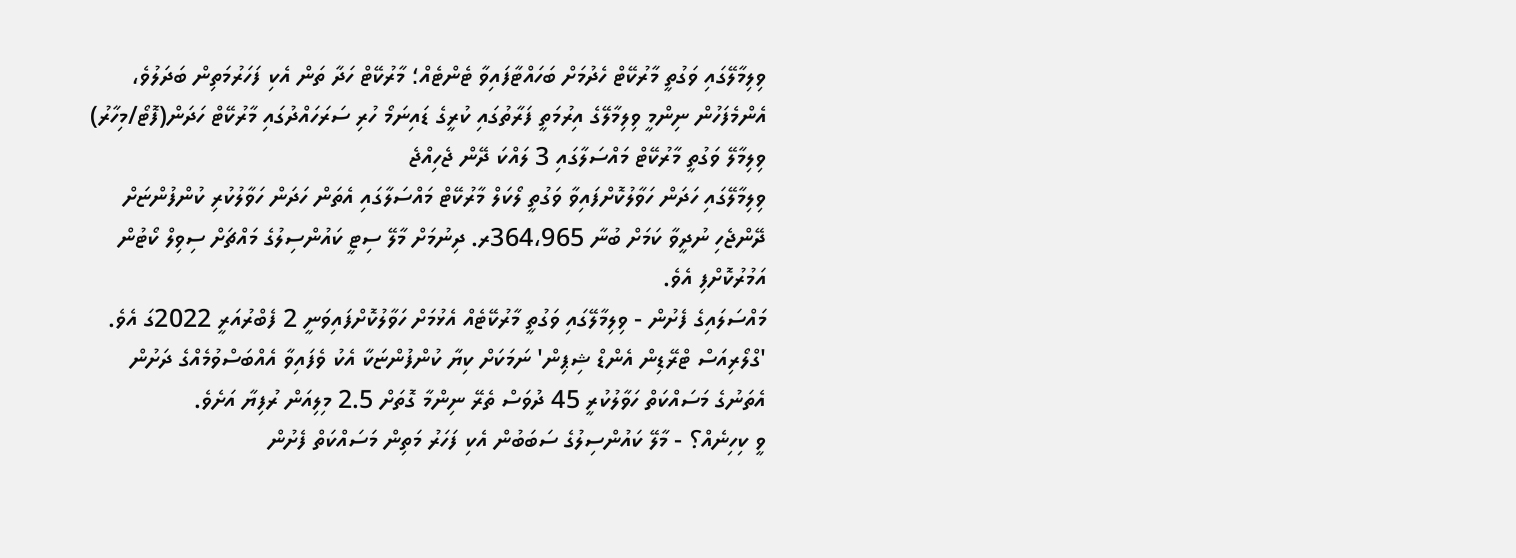ވިލިމާލޭގައި ވަގުތީ މާރުކޭޓް ހެދުމަށް ބަހައްޓާފައިވާ ޓެންޓެއް؛ މާރުކޭޓް ހަދާ ތަން އެކި ފަހަރުމަތިން ބަދަލުވެ، އެންމެފަހުން ނިންމީ ވިލިމާލޭގެ އިރުމަތީ ފަރާތުގައި ކުރީގެ ޑައިނަމޯ ހުރި ސަރަހައްދުގައި މާރުކޭޓް ހަދަން(ފޮޓޯ/މިހާރު)
ވިލިމާލޭ ވަގުތީ މާރުކޭޓް މައްސަލާގައި 3 ލައްކަ ދޭން ޖެހިއްޖެ
ވިލިމާލޭގައި ހަދަން ހަވާލުކޮށްފައިވާ ވަގުތީ ލޯކަލް މާރުކޭޓް މައްސަލާގައި އެތަން ހަދަން ހަވާލުކުރި ކުންފުންޏަށް ދޭންޖެހި ނުދީވާ ކަމަށް ބުނާ 364،965ރ. ދިނުމަށް މާލޭ ސިޓީ ކައުންސިލުގެ މައްޗަށް ސިވިލް ކޯޓުން އަމުރުކޮށްފި އެވެ.
މައްސަލައިގެ ފެށުން - ވިލިމާލޭގައި ވަގުތީ މާރުކޭޓެއް އެޅުމަށް ހަވާލުކޮށްފައިވަނީ 2 ފެބްރުއަރީ 2022ގަ އެވެ. 'ގްލޯރިއަސް ޓްރޭޑިން އެންޑް ޝިޕިން' ނަމަކަށް ކިޔާ ކުންފުންޏަކާ އެކު ވެފައިވާ އެއްބަސްވުމެއްގެ ދަށުން އެތަނުގެ މަސައްކަތް ހަވާލުކުރީ 45 ދުވަސް ތެރޭ ނިންމާ ގޮތަށް 2.5 މިލިއަން ރުފިޔާ އަށެވެ.
ވީ ކިހިނެއް؟ - މާލޭ ކައުންސިލުގެ ސަބަބުން އެކި ފަހަރު މަތިން މަސައްކަތް ފެށުން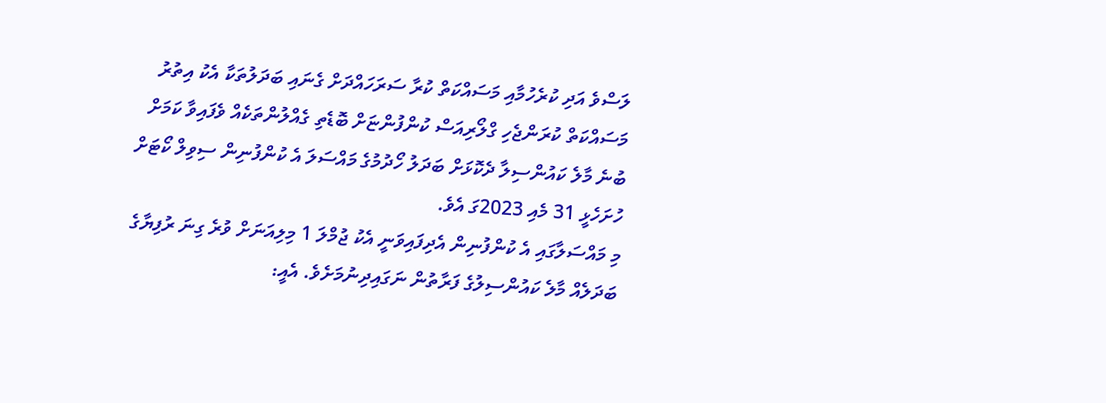ލަސްވެ އަދި ކުރެހުމާއި މަސައްކަތް ކުރާ ސަރަހައްދަށް ގެނައި ބަދަލުތަކާ އެކު އިތުރު މަސައްކަތް ކުރަންޖެހި ގްލޯރިއަސް ކުންފުންޏަށް ބޮޑެތި ގެއްލުންތަކެއް ވެފައިވާ ކަމަށް ބުނެ މާލެ ކައުންސިލާ ދެކޮޅަށް ބަދަލު ހޯދުމުގެ މައްސަލަ އެ ކުންފުނިން ސިވިލް ކޯޓަށް ހުށަހެޅީ 31 މެއި 2023ގަ އެވެ.
މި މައްސަލާގައި އެ ކުންފުނިން އެދިފައިވަނީ އެކު ޖުމްލަ 1 މިލިއަނަށް ވުރެ ގިނަ ރުފިޔާގެ ބަދަލެއް މާލެ ކައުންސިލުގެ ފަރާތުން ނަގައިދިނުމަށެވެ. އެއީ: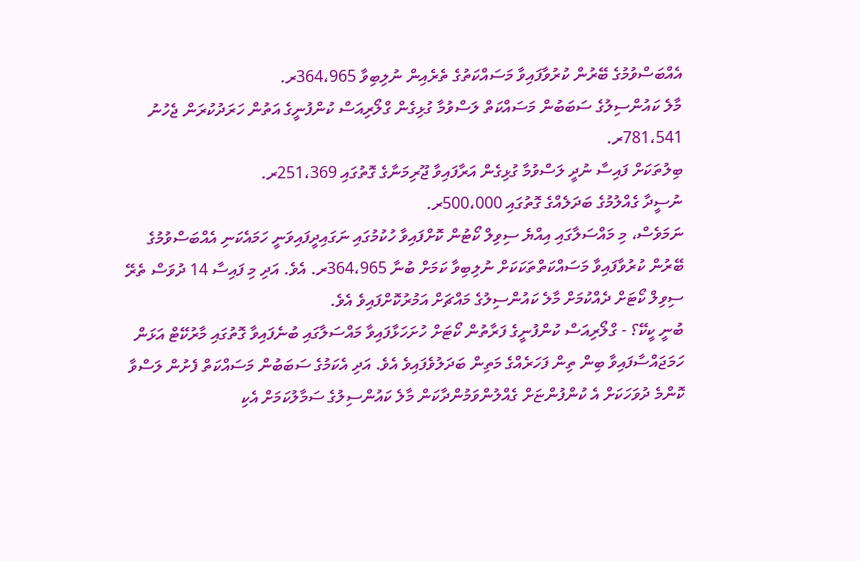އެއްބަސްވުމުގެ ބޭރުން ކުރުވާފައިވާ މަސައްކަތުގެ ތެރެއިން ނުލިބިވާ 364،965ރ.
މާލެ ކައުންސިލުގެ ސަބަބުން މަސައްކަތް ލަސްވުމާ ގުޅިގެން ގްލޯރިއަސް ކުންފުނީގެ އަތުން ހަރަދުކުރަން ޖެހުނު 781،541ރ.
ބިލުތަކަށް ފައިސާ ނުދީ ލަސްވުމާ ގުޅިގެން އަރާފައިވާ ޖޫރިމަނާގެ ގޮތުގައި 251،369ރ.
ނުސީދާ ގެއްލުމުގެ ބަދަލެއްގެ ގޮތުގައި 500،000ރ.
ނަމަވެސް، މި މައްސަލާގައި އިއްޔެ ސިވިލް ކޯޓުން ކޮށްފައިވާ ހުކުމުގައި ނަގައިދީފައިވަނީ ހަމައެކަނި އެއްބަސްވުމުގެ ބޭރުން ކުރުވާފައިވާ މަސައްކަތްތަކަކަށް ނުލިބިވާ ކަމަށް ބުނާ 364،965ރ. އެވެ. އަދި މި ފައިސާ 14 ދުވަސް ތެރޭ ސިވިލް ކޯޓަށް ދެއްކުމަށް މާލެ ކައުންސިލުގެ މައްޗަށް އަމުރުކޮށްފައިވެ އެވެ.
ބުނީ ކީކޭ؟ - ގްލޯރިއަސް ކުންފުނީގެ ފަރާތުން ކޯޓަށް ހުށަހަޅާފައިވާ މައްސަލާގައި ބުނެފައިވާ ގޮތުގައި މާރުކޭޓް އަޅަން ހަމަޖައްސާފައިވާ ބިން ތިން ފަހަރެއްގެ މަތިން ބަދަލުވެފައިވެ އެވެ. އަދި އެކަމުގެ ސަބަބުން މަސައްކަތް ފެށުން ލަސްވާ ކޮންމެ ދުވަހަކަށް އެ ކުންފުންޏަށް ގެއްލުންވަމުންދާކަން މާލެ ކައުންސިލުގެ ސަމާލުކަމަށް އެކި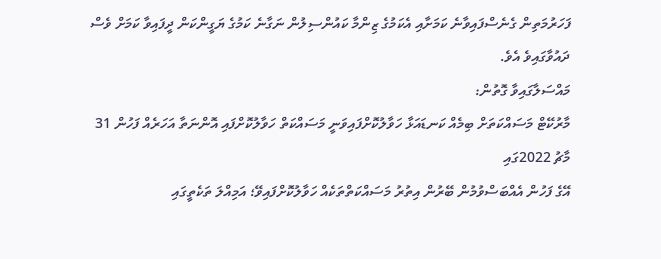ފަހަރުމަތިން ގެނެސްފައިވާނެ ކަމަށާއި އެކަމުގެ ޒިންމާ ކައުންސިލުން ނަގާނެ ކަމުގެ ޔަގީންކަން ދީފައިވާ ކަމަށް ވެސް ދައުވާގައިވެ އެވެ.
މައްސަލާގައިވާ ގޮތުން:
މާރުކޭޓް މަސައްކަތަށް ބިމެއް ކަނޑައަޅާ ހަވާލުކޮށްފައިވަނީ މަސައްކަތް ހަވާލުކޮށްފައި އޮންނަތާ އަހަރެއް ފަހުން 31 މާޗު 2022ގައި
އޭގެ ފަހުން އެއްބަސްވުމުން ބޭރުން އިތުރު މަސައްކަތްތަކެއް ހަވާލުކޮށްފައިވޭ؛ އަމިއްލަ ތަކެތީގައި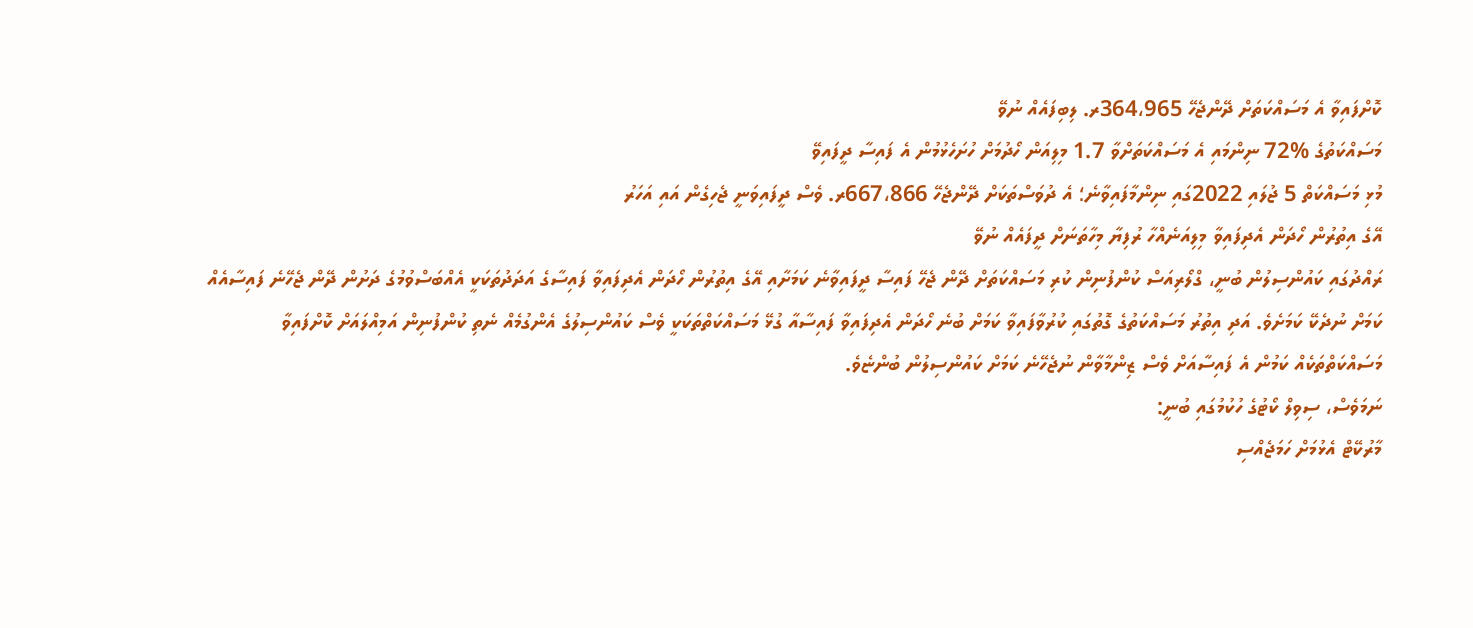ކޮށްފައިވާ އެ މަސައްކަތަށް ދޭންޖެހޭ 364،965ރ. ލިބިފައެއް ނުވޭ
މަސައްކަތުގެ %72 ނިންމައި އެ މަސައްކަތަށްވާ 1.7 މިލިއަން ހޯދުމަށް ހުށަހެޅުމުން އެ ފައިސާ ދީފައިވޭ
މުޅި މަސައްކަތް 5 ޖުލައި 2022ގައި ނިންމާފައިވާނެ؛ އެ ދުވަސްތަކަށް ދޭންޖެހޭ 667،866ރ. ވެސް ދީފައިވަނީ ޖެހިގެން އައި އަހަރު
އޭގެ އިތުރުން ހޯދަން އެދިފައިވާ މިލިއަނެއްހާ ރުފިޔާ މިހާތަނަށް ދީފައެއް ނުވޭ
ރައްދުގައި ކައުންސިލުން ބުނީ، ގްލޯރިއަސް ކުންފުނިން ކުރި މަސައްކަތަށް ދޭން ޖެހޭ ފައިސާ ދީފައިވާނެ ކަމަށާއި އޭގެ އިތުރުން ހޯދަން އެދިފައިވާ ފައިސާގެ އަދަދުތަކަކީ އެއްބަސްވުމުގެ ދަށުން ދޭން ޖެހޭނެ ފައިސާއެއް ކަމަށް ނުދެކޭ ކަމަށެވެ. އަދި އިތުރު މަސައްކަތުގެ ގޮތުގައި ކުރުވާފައިވާ ކަމަށް ބުނެ ހޯދަން އެދިފައިވާ ފައިސާއާ ގުޅޭ މަސައްކަތްތަކަކީ ވެސް ކައުންސިލުގެ އެންގުމެއް ނެތި ކުންފުނިން އަމިއްލައަށް ކޮށްފައިވާ މަސައްކަތްތަކެއް ކަމުން އެ ފައިސާއަށް ވެސް ޒިންމާވާން ނުޖެހޭނެ ކަމަށް ކައުންސިލުން ބުންޏެވެ.
ނަމަވެސް، ސިވިލް ކޯޓުގެ ހުކުމުގައި ބުނީ:
މާރުކޭޓް އެޅުމަށް ހަމަޖެއްސި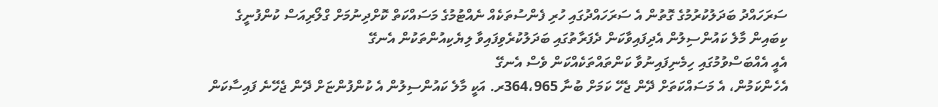ސަރަހައްދު ބަދަލުކުރުމުގެ ގޮތުން އެ ސަރަހައްދުގައި ހުރި ފެންސުތަކެއް ނެއްޓުމުގެ މަސައްކަތް ކޮށްދިނުމަށް ގްލޯރިއަސް ކުންފުނީގެ ކިބައިން މާލެ ކައުންސިލުން އެދިފައިވާކަން ދެފަރާތުގައި ބަދަލުކުރެވިފައިވާ ލިޔެކިއުންތަކުން އެނގޭ
އެއީ އެއްބަސްވުމުގައި ހިމެނިފައިނުވާ ކަންތައްތަކެއްކަން ވެސް އެނގޭ
އެހެންކަމުން، އެ މަސައްކަތަށް ދޭން ޖެހޭ ކަމަށް ބުނާ 364،965ރ. އަކީ މާލެ ކައުންސިލުން އެ ކުންފުންޏަށް ދޭން ޖެހޭނެ ފައިސާކަން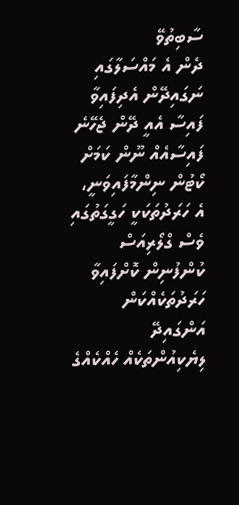ސާބިތުވޭ
ދެން އެ މައްސަލާގައި ނަގައިދޭން އެދިފައިވާ ފައިސާ އެއީ ދޭން ޖެހޭނެ ފައިސާއެއް ނޫން ކަމަށް ކޯޓުން ނިންމާފައިވަނީ، އެ ހަރަދުތަކަކީ ހަގީގަތުގައި ވެސް ގްލޯރިއަސް ކުންފުނިން ކޮށްފައިވާ ހަރަދުތަކެއްކަން އަންގައިދޭ ލިޔެކިއުންތަކެއް ހެއްކެއްގެ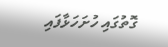ގޮތުގައި ހުށަހަޅާފައި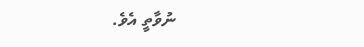ނުވާތީ އެވެ.